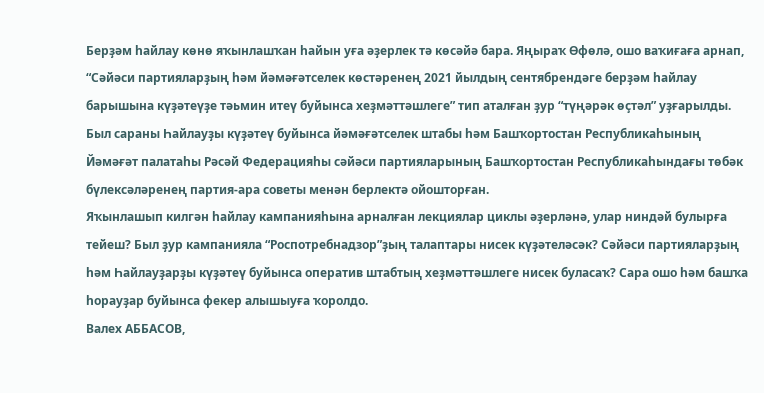Берҙәм һайлау көнө яҡынлашҡан һайын уға әҙерлек тә көсәйә бара. Яңыраҡ Өфөлә, ошо ваҡиғаға арнап, “Сәйәси партияларҙың һәм йәмәғәтселек көстәренең 2021 йылдың сентябрендәге берҙәм һайлау барышына күҙәтеүҙе тәьмин итеү буйынса хеҙмәттәшлеге” тип аталған ҙур “түңәрәк өҫтәл” уҙғарылды.
Был сараны Һайлауҙы күҙәтеү буйынса йәмәғәтселек штабы һәм Башҡортостан Республикаһының Йәмәғәт палатаһы Рәсәй Федерацияһы сәйәси партияларының Башҡортостан Республикаһындағы төбәк бүлексәләренең партия-ара советы менән берлектә ойошторған.
Яҡынлашып килгән һайлау кампанияһына арналған лекциялар циклы әҙерләнә, улар ниндәй булырға тейеш? Был ҙур кампанияла “Роспотребнадзор”ҙың талаптары нисек күҙәтеләсәк? Сәйәси партияларҙың һәм Һайлауҙарҙы күҙәтеү буйынса оператив штабтың хеҙмәттәшлеге нисек буласаҡ? Сара ошо һәм башҡа һорауҙар буйынса фекер алышыуға ҡоролдо.
Валех АББАСОВ,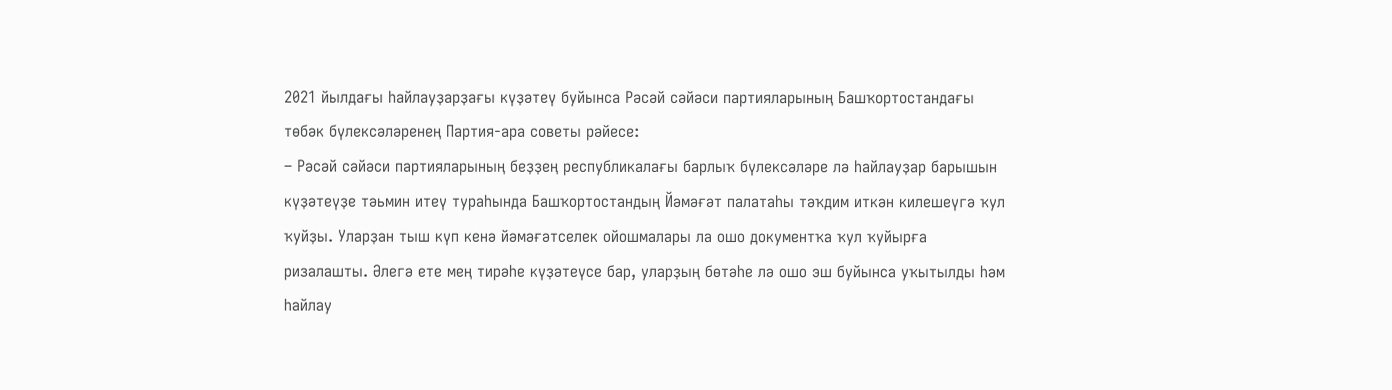2021 йылдағы һайлауҙарҙағы күҙәтеү буйынса Рәсәй сәйәси партияларының Башҡортостандағы төбәк бүлексәләренең Партия-ара советы рәйесе:
– Рәсәй сәйәси партияларының беҙҙең республикалағы барлыҡ бүлексәләре лә һайлауҙар барышын күҙәтеүҙе тәьмин итеү тураһында Башҡортостандың Йәмәғәт палатаһы тәҡдим иткән килешеүгә ҡул ҡуйҙы. Уларҙан тыш күп кенә йәмәғәтселек ойошмалары ла ошо документҡа ҡул ҡуйырға ризалашты. Әлегә ете мең тирәһе күҙәтеүсе бар, уларҙың бөтәһе лә ошо эш буйынса уҡытылды һәм һайлау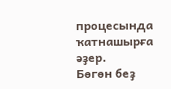процесында ҡатнашырға әҙер.
Бөгөн беҙ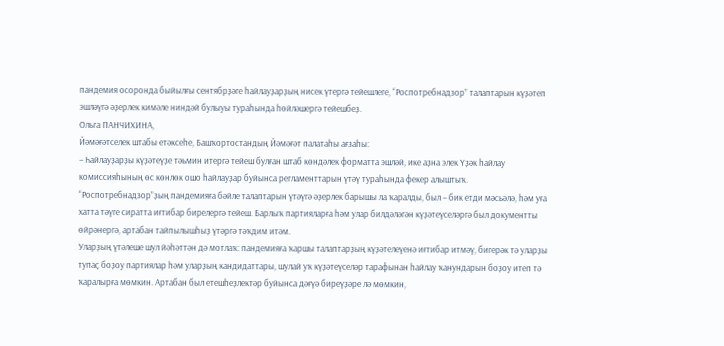пандемия осоронда быйылғы сентябрҙәге һайлауҙарҙың нисек үтергә тейешлеге, “Роспотребнадзор” талаптарын күҙәтеп эшләүгә әҙерлек кимәле ниндәй булыуы тураһында һөйләшергә тейешбеҙ.
Ольга ПАНЧИХИНА,
Йәмәғәтселек штабы етәксеһе, Башҡортостандың Йәмәғәт палатаһы ағзаһы:
– Һайлауҙарҙы күҙәтеүҙе тәьмин итергә тейеш булған штаб көндәлек форматта эшләй, ике аҙна элек Үҙәк һайлау комиссияһының өс көнлөк ошо һайлауҙар буйынса регламенттарын үтәү тураһында фекер алыштыҡ. “Роспотребнадзор”ҙың пандемияға бәйле талаптарын үтәүгә әҙерлек барышы ла ҡаралды, был – бик етди мәсьәлә, һәм уға хатта тәүге сиратта иғтибар бирелергә тейеш. Барлыҡ партияларға һәм улар билдәләгән күҙәтеүселәргә был документты өйрәнергә, артабан тайпылышһыҙ үтәргә тәҡдим итәм.
Уларҙың үтәлеше шул йәһәттән дә мотлаҡ: пандемияға ҡаршы талаптарҙың күҙәтелеүенә иғтибар итмәү, бигерәк тә уларҙы тупаҫ боҙоу партиялар һәм уларҙың кандидаттары, шулай уҡ күҙәтеүселәр тарафынан һайлау ҡанундарын боҙоу итеп тә ҡаралырға мөмкин. Артабан был етешһеҙлектәр буйынса дәғүә биреүҙәре лә мөмкин,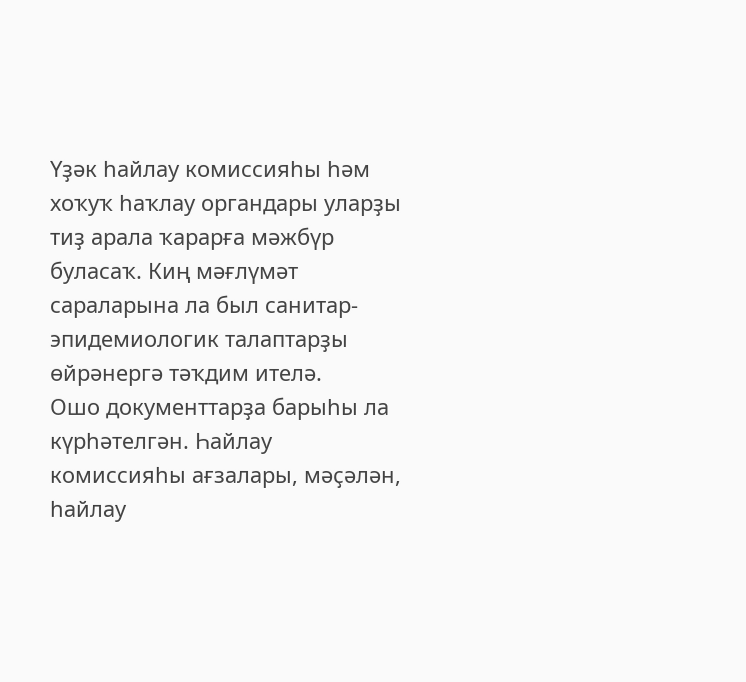Үҙәк һайлау комиссияһы һәм хоҡуҡ һаҡлау органдары уларҙы тиҙ арала ҡарарға мәжбүр буласаҡ. Киң мәғлүмәт сараларына ла был санитар-эпидемиологик талаптарҙы өйрәнергә тәҡдим ителә.
Ошо документтарҙа барыһы ла күрһәтелгән. Һайлау комиссияһы ағзалары, мәҫәлән, һайлау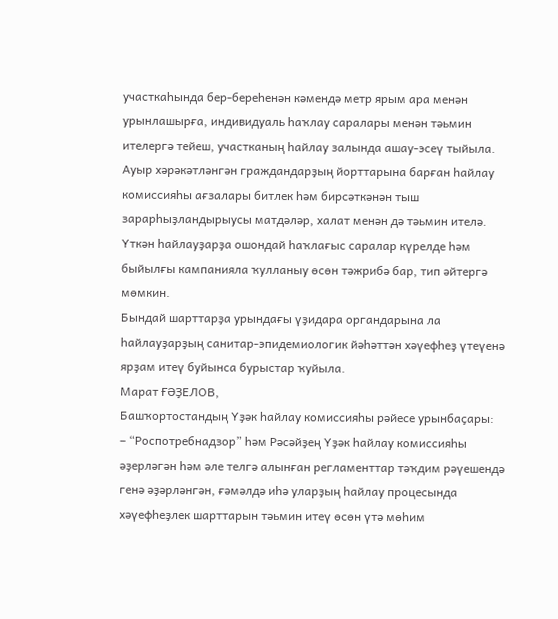участкаһында бер-береһенән кәмендә метр ярым ара менән урынлашырға, индивидуаль һаҡлау саралары менән тәьмин ителергә тейеш, участканың һайлау залында ашау-эсеү тыйыла. Ауыр хәрәкәтләнгән граждандарҙың йорттарына барған һайлау комиссияһы ағзалары битлек һәм бирсәткәнән тыш зарарһыҙландырыусы матдәләр, халат менән дә тәьмин ителә. Үткән һайлауҙарҙа ошондай һаҡлағыс саралар күрелде һәм быйылғы кампанияла ҡулланыу өсөн тәжрибә бар, тип әйтергә мөмкин.
Бындай шарттарҙа урындағы үҙидара органдарына ла һайлауҙарҙың санитар-эпидемиологик йәһәттән хәүефһеҙ үтеүенә ярҙам итеү буйынса бурыстар ҡуйыла.
Марат ҒӘҘЕЛОВ,
Башҡортостандың Үҙәк һайлау комиссияһы рәйесе урынбаҫары:
– “Роспотребнадзор” һәм Рәсәйҙең Үҙәк һайлау комиссияһы әҙерләгән һәм әле телгә алынған регламенттар тәҡдим рәүешендә генә әҙәрләнгән, ғәмәлдә иһә уларҙың һайлау процесында хәүефһеҙлек шарттарын тәьмин итеү өсөн үтә мөһим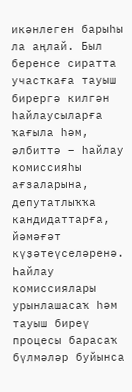икәнлеген барыһы ла аңлай. Был беренсе сиратта участкаға тауыш бирергә килгән һайлаусыларға ҡағыла һәм, әлбиттә – һайлау комиссияһы ағзаларына, депутатлыҡҡа кандидаттарға, йәмәғәт күҙәтеүселәренә.
Һайлау комиссиялары урынлашасаҡ һәм тауыш биреү процесы барасаҡ бүлмәләр буйынса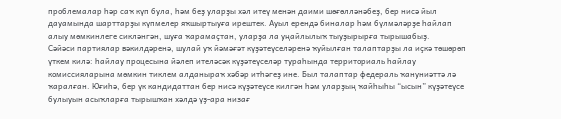проблемалар һәр саҡ күп була, һәм беҙ уларҙы хәл итеү менән даими шөғөлләнәбеҙ, бер нисә йыл дауамында шарттарҙы күпмелер яҡшыртыуға ирештек. Ауыл ерендә биналар һәм бүлмәләрҙе һайлап алыу мөмкинлеге сикләнгән, шуға ҡарамаҫтан, уларҙа ла уңайлылыҡ тыуҙырырға тырышабыҙ.
Сәйәси партиялар вәкилдәренә, шулай уҡ йәмәғәт күҙәтеүселәренә ҡуйылған талаптарҙы ла иҫкә төшөрөп үткем килә: һайлау процесына йәлеп ителәсәк күҙәтеүселәр тураһында территориаль һайлау комиссияларына мөмкин тиклем алданыраҡ хәбәр итһәгеҙ ине. Был талаптар федераль ҡануниәттә лә ҡаралған. Юғиһә, бер үк кандидаттан бер нисә күҙәтеүсе килгән һәм уларҙың ҡайһыһы “ысын” күҙәтеүсе булыуын асыҡларға тырышҡан хәлдә үҙ-ара низағ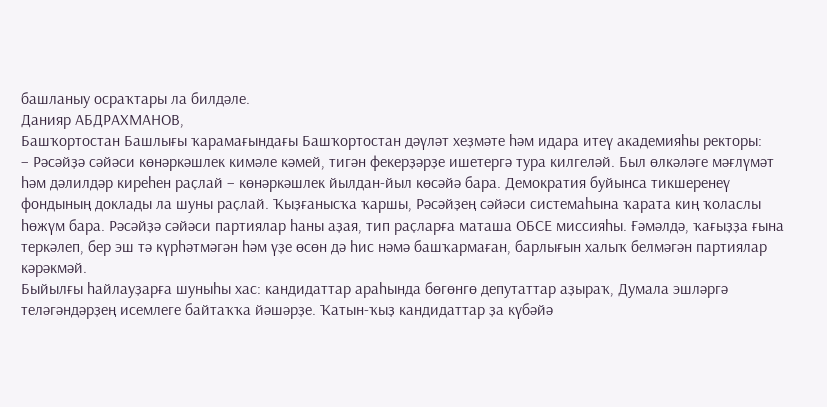башланыу осраҡтары ла билдәле.
Данияр АБДРАХМАНОВ,
Башҡортостан Башлығы ҡарамағындағы Башҡортостан дәүләт хеҙмәте һәм идара итеү академияһы ректоры:
– Рәсәйҙә сәйәси көнәркәшлек кимәле кәмей, тигән фекерҙәрҙе ишетергә тура килгеләй. Был өлкәләге мәғлүмәт һәм дәлилдәр киреһен раҫлай – көнәркәшлек йылдан-йыл көсәйә бара. Демократия буйынса тикшеренеү фондының доклады ла шуны раҫлай. Ҡыҙғанысҡа ҡаршы, Рәсәйҙең сәйәси системаһына ҡарата киң ҡоласлы һөжүм бара. Рәсәйҙә сәйәси партиялар һаны аҙая, тип раҫларға маташа ОБСЕ миссияһы. Ғәмәлдә, ҡағыҙҙа ғына теркәлеп, бер эш тә күрһәтмәгән һәм үҙе өсөн дә һис нәмә башҡармаған, барлығын халыҡ белмәгән партиялар кәрәкмәй.
Быйылғы һайлауҙарға шуныһы хас: кандидаттар араһында бөгөнгө депутаттар аҙыраҡ, Думала эшләргә теләгәндәрҙең исемлеге байтаҡҡа йәшәрҙе. Ҡатын-ҡыҙ кандидаттар ҙа күбәйә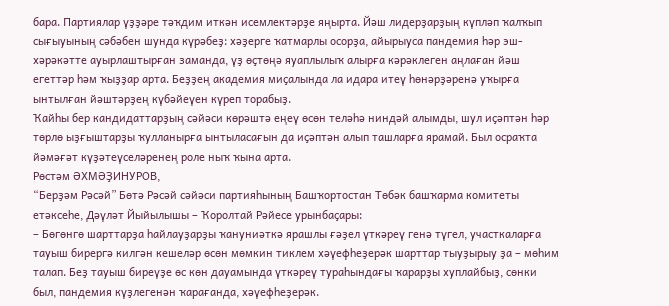бара. Партиялар үҙҙәре тәҡдим иткән исемлектәрҙе яңырта. Йәш лидерҙарҙың күпләп ҡалҡып сығыуының сәбәбен шунда күрәбеҙ: хәҙерге ҡатмарлы осорҙа, айырыуса пандемия һәр эш-хәрәкәтте ауырлаштырған заманда, үҙ өҫтөңә яуаплылыҡ алырға кәрәклеген аңлаған йәш егеттәр һәм ҡыҙҙар арта. Беҙҙең академия миҫалында ла идара итеү һөнәрҙәренә уҡырға ынтылған йәштәрҙең күбәйеүен күреп торабыҙ.
Ҡайһы бер кандидаттарҙың сәйәси көрәштә еңеү өсөн теләһә ниндәй алымды, шул иҫәптән һәр төрлө ыҙғыштарҙы ҡулланырға ынтыласағын да иҫәптән алып ташларға ярамай. Был осраҡта йәмәғәт күҙәтеүселәренең роле ныҡ ҡына арта.
Рөстәм ӘХМӘҘИНУРОВ,
“Берҙәм Рәсәй” Бөтә Рәсәй сәйәси партияһының Башҡортостан Төбәк башҡарма комитеты етәксеһе, Дәүләт Йыйылышы – Ҡоролтай Рәйесе урынбаҫары:
– Бөгөнгө шарттарҙа һайлауҙарҙы ҡануниәткә ярашлы ғәҙел үткәреү генә түгел, участкаларға тауыш бирергә килгән кешеләр өсөн мөмкин тиклем хәүефһеҙерәк шарттар тыуҙырыу ҙа – мөһим талап. Беҙ тауыш биреүҙе өс көн дауамында үткәреү тураһындағы ҡарарҙы хуплайбыҙ, сөнки был, пандемия күҙлегенән ҡарағанда, хәүефһеҙерәк.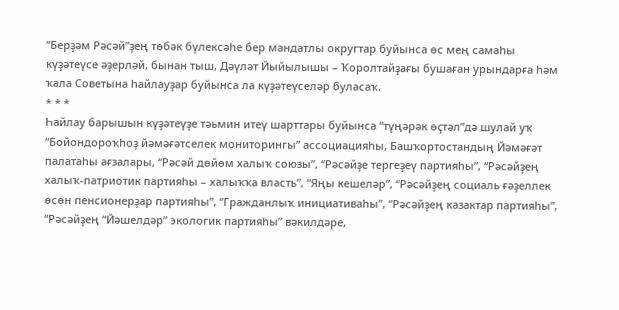“Берҙәм Рәсәй”ҙең төбәк бүлексәһе бер мандатлы округтар буйынса өс мең самаһы күҙәтеүсе әҙерләй, бынан тыш, Дәүләт Йыйылышы – Ҡоролтайҙағы бушаған урындарға һәм ҡала Советына һайлауҙар буйынса ла күҙәтеүселәр буласаҡ.
* * *
Һайлау барышын күҙәтеүҙе тәьмин итеү шарттары буйынса “түңәрәк өҫтәл”дә шулай уҡ “Бойондороҡһоҙ йәмәғәтселек мониторингы” ассоциацияһы, Башҡортостандың Йәмәғәт палатаһы ағзалары, “Рәсәй дөйөм халыҡ союзы”, “Рәсәйҙе тергеҙеү партияһы”, “Рәсәйҙең халыҡ-патриотик партияһы – халыҡҡа власть”, “Яңы кешеләр”, “Рәсәйҙең социаль ғәҙеллек өсөн пенсионерҙар партияһы”, “Гражданлыҡ инициативаһы”, “Рәсәйҙең казактар партияһы”, “Рәсәйҙең “Йәшелдәр” экологик партияһы” вәкилдәре,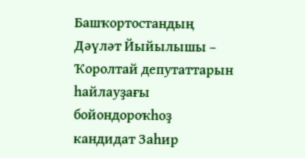Башҡортостандың Дәүләт Йыйылышы – Ҡоролтай депутаттарын һайлауҙағы бойондороҡһоҙ кандидат Заһир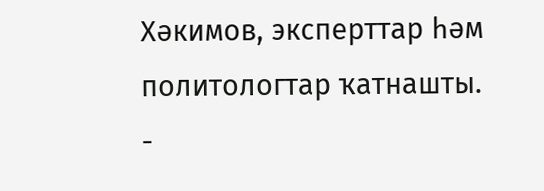Хәкимов, эксперттар һәм политологтар ҡатнашты.
-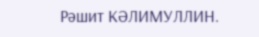Рәшит КӘЛИМУЛЛИН.